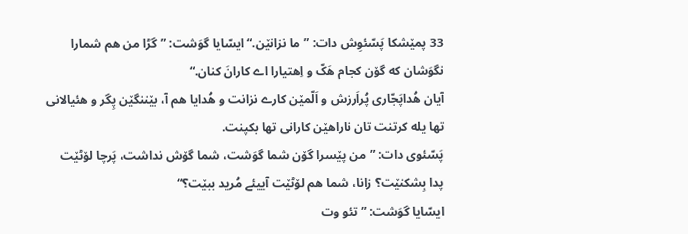33 پمێشکا پَسّئوِش دات: ”ما نزانێن.“ ایسّایا گوَشت: ”گڑا من هم شمارا نگوَشان که گۆن کجام هَکّ و اِهتیارا اے کارانَ کنان.“
آیان هُداپَجّاری پُراَرزش و اَلّمێن کارے نزانت و هُدایا هم آ، بێننگێن پِگر و هئیالانی تها یله کرتنت تان ناراهێن کارانی تها بکپنت.
پَسّئوی دات: ”من پێسرا گۆن شما گوَشت، شما گۆش نداشت، پَرچا لۆٹێت پدا بِشکنێت؟ زانا، شما هم لۆٹێت آییئے مُرید ببێت؟“
ایسّایا گوَشت: ”تئو وت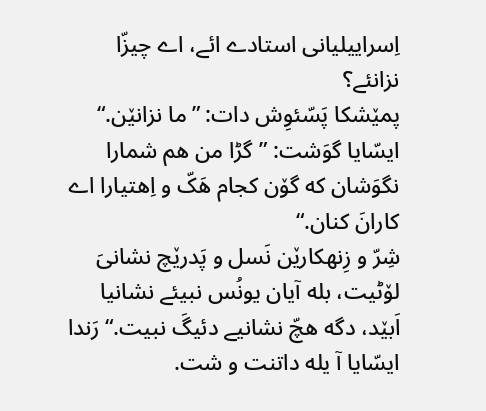اِسراییلیانی استادے ائے، اے چیزّا نزانئے؟
پمێشکا پَسّئوِش دات: ”ما نزانێن.“ ایسّایا گوَشت: ”گڑا من هم شمارا نگوَشان که گۆن کجام هَکّ و اِهتیارا اے کارانَ کنان.“
شِرّ و زِنهکارێن نَسل و پَدرێچ نشانیَ لۆٹیت، بله آیان یونُس نبیئے نشانیا اَبێد، دگه هچّ نشانیے دئیگَ نبیت.“ رَندا ایسّایا آ یله داتنت و شت.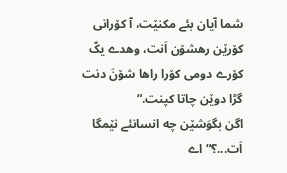شما آیان بئے مکنێت، آ کۆرانی کۆرێن رهشۆن اَنت، وهدے یکّ کۆرے دومی کۆرا راها شۆنَ دنت گڑا دوێن چاتا کپنت.“
اگن بگوَشێن چه انسانئے نێمگا اَت...؟“ اے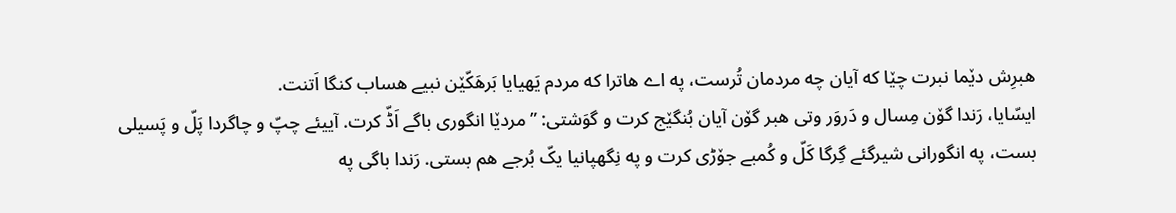هبرِش دێما نبرت چێا که آیان چه مردمان تُرست، په اے هاترا که مردم یَهیایا بَرهَکّێن نبیے هساب کنگا اَتنت.
ایسّایا، رَندا گۆن مِسال و دَروَر وتی هبر گۆن آیان بُنگێج کرت و گوَشتی: ”مردێا انگوری باگے اَڈّ کرت. آییئے چپّ و چاگردا پَلّ و پَسیلی بست، په انگورانی شیرگئے گِرگا کَلّ و کُمبے جۆڑی کرت و په نِگهپانیا یکّ بُرجے هم بستی. رَندا باگی په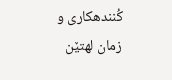کُنندهکاری و زمان لهتێن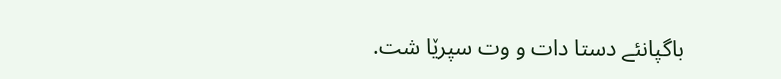باگپانئے دستا دات و وت سپرێا شت.